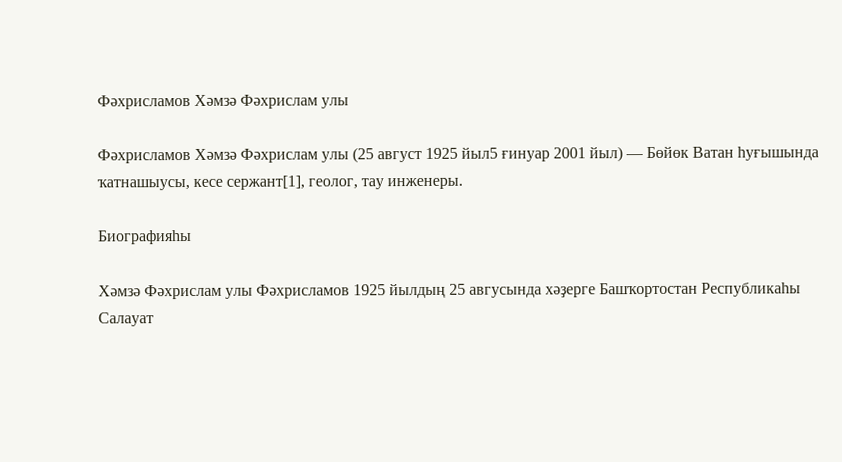Фәхрисламов Хәмзә Фәхрислам улы

Фәхрисламов Хәмзә Фәхрислам улы (25 август 1925 йыл5 ғинуар 2001 йыл) — Бөйөк Ватан һуғышында ҡатнашыусы, кесе сержант[1], геолог, тау инженеры.

Биографияһы

Хәмзә Фәхрислам улы Фәхрисламов 1925 йылдың 25 авгусында хәҙерге Башҡортостан Республикаһы Салауат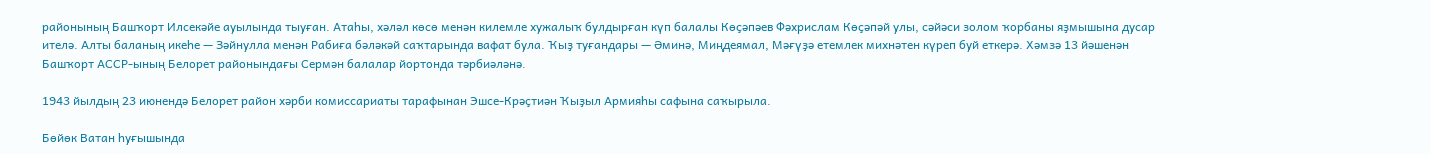районының Башҡорт Илсекәйе ауылында тыуған. Атаһы, хәләл көсө менән килемле хужалыҡ булдырған күп балалы Көҫәпәев Фәхрислам Көҫәпәй улы, сәйәси золом ҡорбаны яҙмышына дусар ителә. Алты баланың икеһе — Зәйнулла менән Рабиға бәләкәй саҡтарында вафат була. Ҡыҙ туғандары — Әминә, Миңдеямал, Мәғүҙә етемлек михнәтен күреп буй еткерә. Хәмзә 13 йәшенән Башҡорт АССР-ының Белорет районындағы Сермән балалар йортонда тәрбиәләнә.

1943 йылдың 23 июнендә Белорет район хәрби комиссариаты тарафынан Эшсе-Крәҫтиән Ҡыҙыл Армияһы сафына саҡырыла.

Бөйөк Ватан һуғышында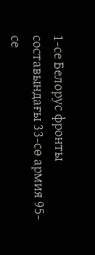1-се Белорус фронты составындағы 33-сө армия 95-се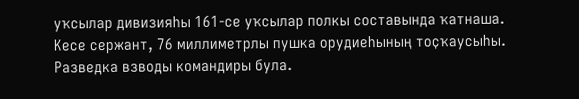уҡсылар дивизияһы 161-се уҡсылар полкы составында ҡатнаша. Кесе сержант, 76 миллиметрлы пушка орудиеһының тоҫҡаусыһы. Разведка взводы командиры була.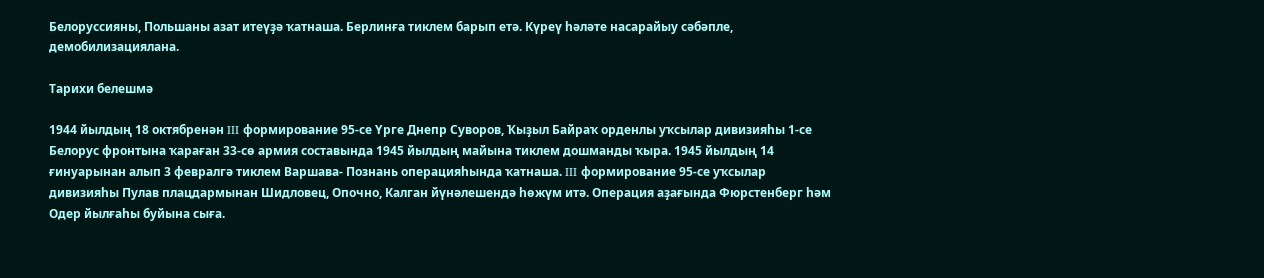Белоруссияны, Польшаны азат итеүҙә ҡатнаша. Берлинға тиклем барып етә. Күреү һәләте насарайыу сәбәпле, демобилизациялана.

Тарихи белешмә

1944 йылдың 18 октябренән III формирование 95-се Үрге Днепр Суворов, Ҡыҙыл Байраҡ орденлы уҡсылар дивизияһы 1-се Белорус фронтына ҡараған 33-сө армия составында 1945 йылдың майына тиклем дошманды ҡыра. 1945 йылдың 14 ғинуарынан алып 3 февралгә тиклем Варшава- Познань операцияһында ҡатнаша. III формирование 95-се уҡсылар дивизияһы Пулав плацдармынан Шидловец, Опочно, Калган йүнәлешендә һөжүм итә. Операция аҙағында Фюрстенберг һәм Одер йылғаһы буйына сыға.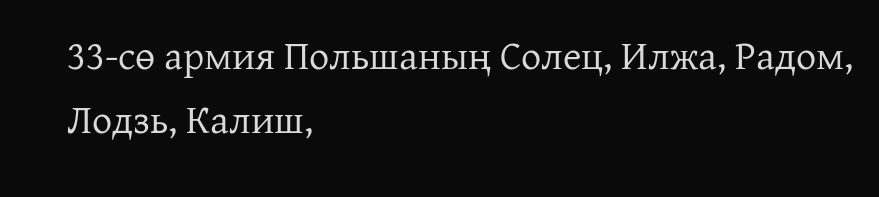33-сө армия Польшаның Солец, Илжа, Радом, Лодзь, Калиш,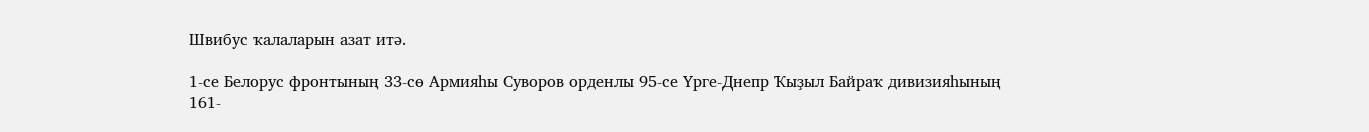Швибус ҡалаларын азат итә.

1-се Белорус фронтының 33-сө Армияһы Суворов орденлы 95-се Үрге-Днепр Ҡыҙыл Байраҡ дивизияһының 161-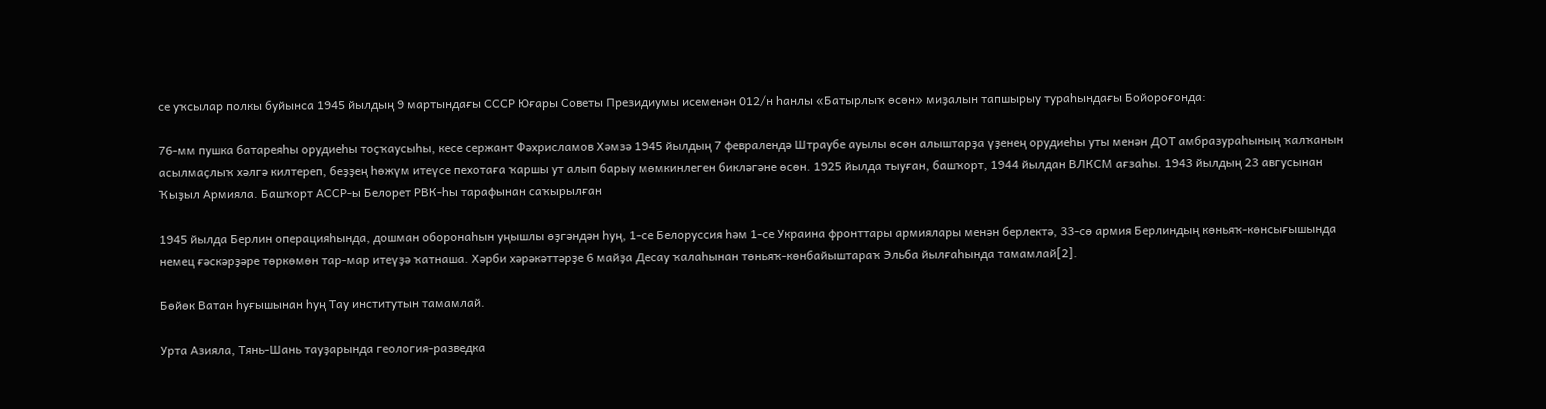се уҡсылар полкы буйынса 1945 йылдың 9 мартындағы СССР Юғары Советы Президиумы исеменән 012/н һанлы «Батырлыҡ өсөн» миҙалын тапшырыу тураһындағы Бойороғонда:

76-мм пушка батареяһы орудиеһы тоҫҡаусыһы, кесе сержант Фәхрисламов Хәмзә 1945 йылдың 7 февралендә Штраубе ауылы өсөн алыштарҙа үҙенең орудиеһы уты менән ДОТ амбразураһының ҡалҡанын асылмаҫлыҡ хәлгә килтереп, беҙҙең һөжүм итеүсе пехотаға ҡаршы ут алып барыу мөмкинлеген бикләгәне өсөн. 1925 йылда тыуған, башҡорт, 1944 йылдан ВЛКСМ ағзаһы. 1943 йылдың 23 авгусынан Ҡыҙыл Армияла. Башҡорт АССР-ы Белорет РВК-һы тарафынан саҡырылған

1945 йылда Берлин операцияһында, дошман оборонаһын уңышлы өҙгәндән һуң, 1-се Белоруссия һәм 1-се Украина фронттары армиялары менән берлектә, 33-сө армия Берлиндың көньяҡ-көнсығышында немец ғәскәрҙәре төркөмөн тар-мар итеүҙә ҡатнаша. Хәрби хәрәкәттәрҙе 6 майҙа Десау ҡалаһынан төньяҡ-көнбайыштараҡ Эльба йылғаһында тамамлай[2].

Бөйөк Ватан һуғышынан һуң Тау институтын тамамлай.

Урта Азияла, Тянь-Шань тауҙарында геология-разведка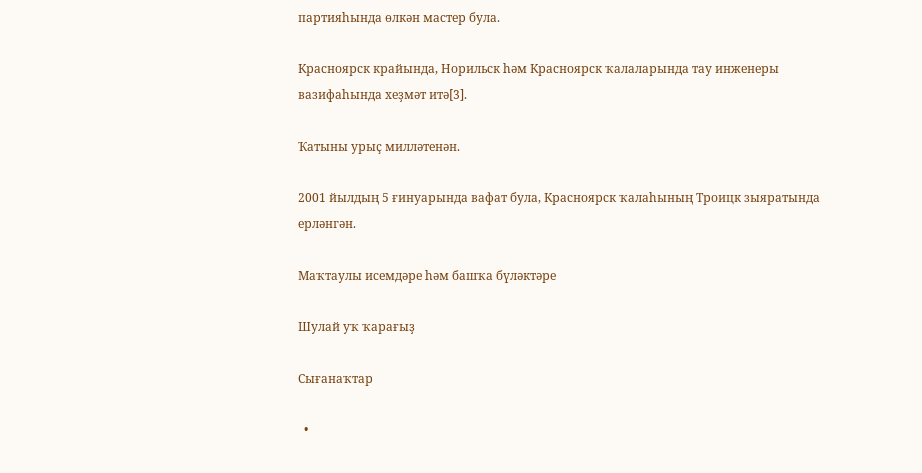партияһында өлкән мастер була.

Красноярск крайында, Норильск һәм Красноярск ҡалаларында тау инженеры вазифаһында хеҙмәт итә[3].

Ҡатыны урыҫ милләтенән.

2001 йылдың 5 ғинуарында вафат була, Красноярск ҡалаһының Троицк зыяратында ерләнгән.

Маҡтаулы исемдәре һәм башҡа бүләктәре

Шулай уҡ ҡарағыҙ

Сығанаҡтар

  •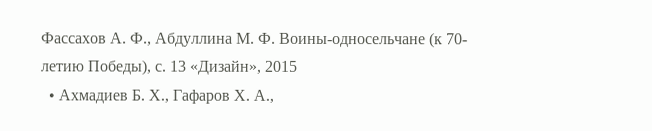Фассахов А. Ф., Абдуллина М. Ф. Воины-односельчане (к 70-летию Победы), с. 13 «Дизайн», 2015
  • Ахмадиев Б. Х., Гафаров Х. А.,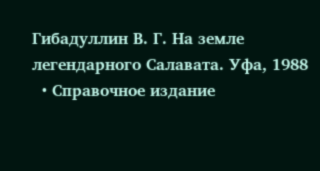Гибадуллин В. Г. На земле легендарного Салавата. Уфа, 1988
  • Справочное издание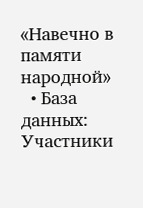«Навечно в памяти народной»
  • База данных: Участники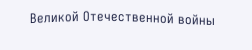Великой Отечественной войны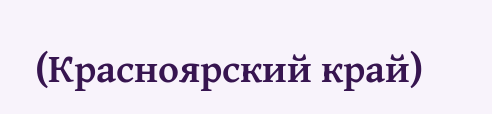(Красноярский край)